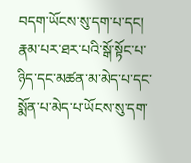བདག་ཡོངས་སུ་དག་པ་དང། རྣམ་པར་ཐར་པའི་སྒོ་སྟོང་པ་ཉིད་དང་མཚན་མ་མེད་པ་དང་སྨོན་པ་མེད་པ་ཡོངས་སུ་དག་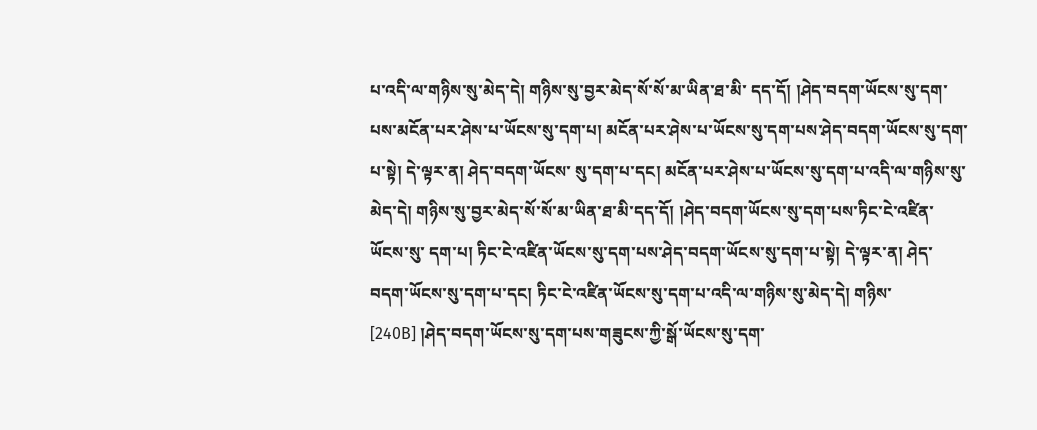པ་འདི་ལ་གཉིས་སུ་མེད་དེ། གཉིས་སུ་བྱར་མེད་སོ་སོ་མ་ཡིན་ཐ་མི་ དད་དོ། །ཤེད་བདག་ཡོངས་སུ་དག་པས་མངོན་པར་ཤེས་པ་ཡོངས་སུ་དག་པ། མངོན་པར་ཤེས་པ་ཡོངས་སུ་དག་པས་ཤེད་བདག་ཡོངས་སུ་དག་པ་སྟེ། དེ་ལྟར་ན། ཤེད་བདག་ཡོངས་ སུ་དག་པ་དང། མངོན་པར་ཤེས་པ་ཡོངས་སུ་དག་པ་འདི་ལ་གཉིས་སུ་མེད་དེ། གཉིས་སུ་བྱར་མེད་སོ་སོ་མ་ཡིན་ཐ་མི་དད་དོ། །ཤེད་བདག་ཡོངས་སུ་དག་པས་ཏིང་ངེ་འཛིན་ཡོངས་སུ་ དག་པ། ཏིང་ངེ་འཛིན་ཡོངས་སུ་དག་པས་ཤེད་བདག་ཡོངས་སུ་དག་པ་སྟེ། དེ་ལྟར་ན། ཤེད་བདག་ཡོངས་སུ་དག་པ་དང། ཏིང་ངེ་འཛིན་ཡོངས་སུ་དག་པ་འདི་ལ་གཉིས་སུ་མེད་དེ། གཉིས་ [240B] །ཤེད་བདག་ཡོངས་སུ་དག་པས་གཟུངས་ཀྱི་སྒོ་ཡོངས་སུ་དག་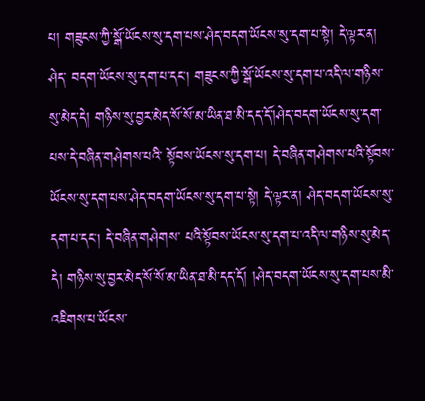པ། གཟུངས་ཀྱི་སྒོ་ཡོངས་སུ་དག་པས་ཤེད་བདག་ཡོངས་སུ་དག་པ་སྟེ། དེ་ལྟར་ན། ཤེད་ བདག་ཡོངས་སུ་དག་པ་དང། གཟུངས་ཀྱི་སྒོ་ཡོངས་སུ་དག་པ་འདི་ལ་གཉིས་སུ་མེད་དེ། གཉིས་སུ་བྱར་མེད་སོ་སོ་མ་ཡིན་ཐ་མི་དད་དོ་།ཤེད་བདག་ཡོངས་སུ་དག་པས་དེ་བཞིན་གཤེགས་པའི་ སྟོབས་ཡོངས་སུ་དག་པ། དེ་བཞིན་གཤེགས་པའི་སྟོབས་ཡོངས་སུ་དག་པས་ཤེད་བདག་ཡོངས་སུ་དག་པ་སྟེ། དེ་ལྟར་ན། ཤེད་བདག་ཡོངས་སུ་དག་པ་དང། དེ་བཞིན་གཤེགས་ པའི་སྟོབས་ཡོངས་སུ་དག་པ་འདི་ལ་གཉིས་སུ་མེད་དེ། གཉིས་སུ་བྱར་མེད་སོ་སོ་མ་ཡིན་ཐ་མི་དད་དོ། །ཤེད་བདག་ཡོངས་སུ་དག་པས་མི་འཇིགས་པ་ཡོངས་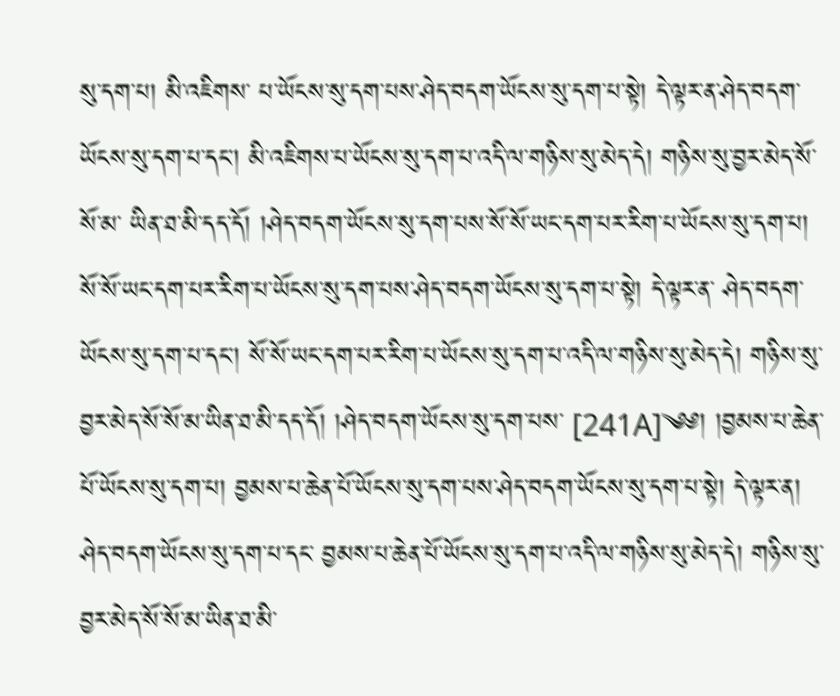སུ་དག་པ། མི་འཇིགས་ པ་ཡོངས་སུ་དག་པས་ཤེད་བདག་ཡོངས་སུ་དག་པ་སྟེ། དེ་ལྟར་ན་ཤེད་བདག་ཡོངས་སུ་དག་པ་དང། མི་འཇིགས་པ་ཡོངས་སུ་དག་པ་འདི་ལ་གཉིས་སུ་མེད་དེ། གཉིས་སུ་བྱར་མེད་སོ་སོ་མ་ ཡིན་ཐ་མི་དད་དོ། །ཤེད་བདག་ཡོངས་སུ་དག་པས་སོ་སོ་ཡང་དག་པར་རིག་པ་ཡོངས་སུ་དག་པ། སོ་སོ་ཡང་དག་པར་རིག་པ་ཡོངས་སུ་དག་པས་ཤེད་བདག་ཡོངས་སུ་དག་པ་སྟེ། དེ་ལྟར་ན་ ཤེད་བདག་ཡོངས་སུ་དག་པ་དང། སོ་སོ་ཡང་དག་པར་རིག་པ་ཡོངས་སུ་དག་པ་འདི་ལ་གཉིས་སུ་མེད་དེ། གཉིས་སུ་བྱར་མེད་སོ་སོ་མ་ཡིན་ཐ་མི་དད་དོ། །ཤེད་བདག་ཡོངས་སུ་དག་པས་ [241A]༄༅། །བྱམས་པ་ཆེན་པོ་ཡོངས་སུ་དག་པ། བྱམས་པ་ཆེན་པོ་ཡོངས་སུ་དག་པས་ཤེད་བདག་ཡོངས་སུ་དག་པ་སྟེ། དེ་ལྟར་ན། ཤེད་བདག་ཡོངས་སུ་དག་པ་དང་ བྱམས་པ་ཆེན་པོ་ཡོངས་སུ་དག་པ་འདི་ལ་གཉིས་སུ་མེད་དེ། གཉིས་སུ་བྱར་མེད་སོ་སོ་མ་ཡིན་ཐ་མི་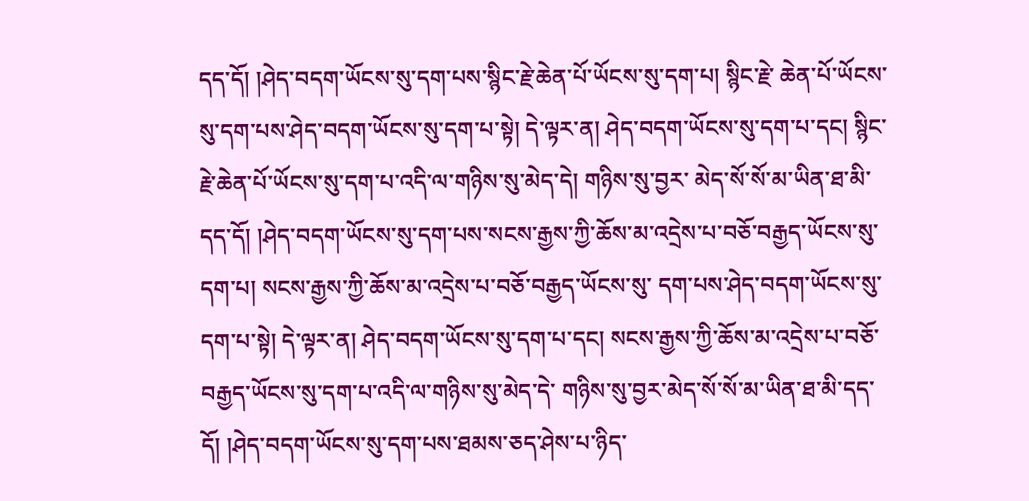དད་དོ། །ཤེད་བདག་ཡོངས་སུ་དག་པས་སྙིང་རྗེ་ཆེན་པོ་ཡོངས་སུ་དག་པ། སྙིང་རྗེ་ ཆེན་པོ་ཡོངས་སུ་དག་པས་ཤེད་བདག་ཡོངས་སུ་དག་པ་སྟེ། དེ་ལྟར་ན། ཤེད་བདག་ཡོངས་སུ་དག་པ་དང། སྙིང་རྗེ་ཆེན་པོ་ཡོངས་སུ་དག་པ་འདི་ལ་གཉིས་སུ་མེད་དེ། གཉིས་སུ་བྱར་ མེད་སོ་སོ་མ་ཡིན་ཐ་མི་དད་དོ། །ཤེད་བདག་ཡོངས་སུ་དག་པས་སངས་རྒྱས་ཀྱི་ཆོས་མ་འདྲེས་པ་བཅོ་བརྒྱད་ཡོངས་སུ་དག་པ། སངས་རྒྱས་ཀྱི་ཆོས་མ་འདྲེས་པ་བཅོ་བརྒྱད་ཡོངས་སུ་ དག་པས་ཤེད་བདག་ཡོངས་སུ་དག་པ་སྟེ། དེ་ལྟར་ན། ཤེད་བདག་ཡོངས་སུ་དག་པ་དང། སངས་རྒྱས་ཀྱི་ཆོས་མ་འདྲེས་པ་བཅོ་བརྒྱད་ཡོངས་སུ་དག་པ་འདི་ལ་གཉིས་སུ་མེད་དེ་ གཉིས་སུ་བྱར་མེད་སོ་སོ་མ་ཡིན་ཐ་མི་དད་དོ། །ཤེད་བདག་ཡོངས་སུ་དག་པས་ཐམས་ཅད་ཤེས་པ་ཉིད་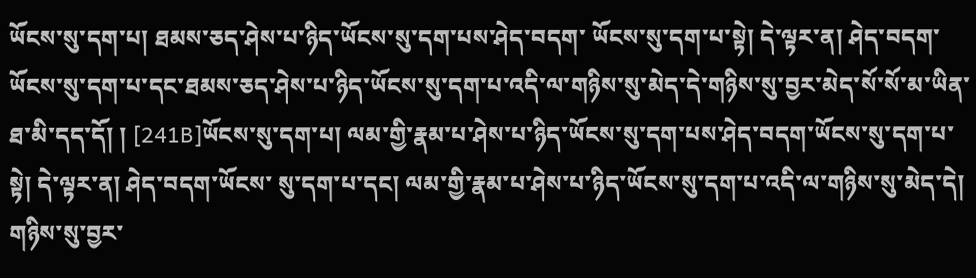ཡོངས་སུ་དག་པ། ཐམས་ཅད་ཤེས་པ་ཉིད་ཡོངས་སུ་དག་པས་ཤེད་བདག་ ཡོངས་སུ་དག་པ་སྟེ། དེ་ལྟར་ན། ཤེད་བདག་ཡོངས་སུ་དག་པ་དང་ཐམས་ཅད་ཤེས་པ་ཉིད་ཡོངས་སུ་དག་པ་འདི་ལ་གཉིས་སུ་མེད་དེ་གཉིས་སུ་བྱར་མེད་སོ་སོ་མ་ཡིན་ཐ་མི་དད་དོ། ། [241B]ཡོངས་སུ་དག་པ། ལམ་གྱི་རྣམ་པ་ཤེས་པ་ཉིད་ཡོངས་སུ་དག་པས་ཤེད་བདག་ཡོངས་སུ་དག་པ་སྟེ། དེ་ལྟར་ན། ཤེད་བདག་ཡོངས་ སུ་དག་པ་དང། ལམ་གྱི་རྣམ་པ་ཤེས་པ་ཉིད་ཡོངས་སུ་དག་པ་འདི་ལ་གཉིས་སུ་མེད་དེ། གཉིས་སུ་བྱར་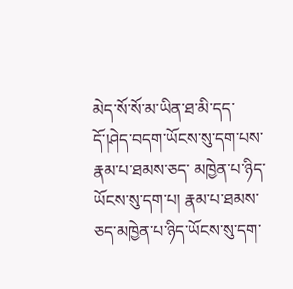མེད་སོ་སོ་མ་ཡིན་ཐ་མི་དད་དོ་།ཤེད་བདག་ཡོངས་སུ་དག་པས་རྣམ་པ་ཐམས་ཅད་ མཁྱེན་པ་ཉིད་ཡོངས་སུ་དག་པ། རྣམ་པ་ཐམས་ཅད་མཁྱེན་པ་ཉིད་ཡོངས་སུ་དག་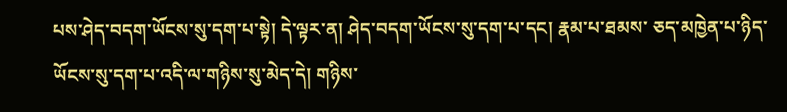པས་ཤེད་བདག་ཡོངས་སུ་དག་པ་སྟེ། དེ་ལྟར་ན། ཤེད་བདག་ཡོངས་སུ་དག་པ་དང། རྣམ་པ་ཐམས་ ཅད་མཁྱེན་པ་ཉིད་ཡོངས་སུ་དག་པ་འདི་ལ་གཉིས་སུ་མེད་དེ། གཉིས་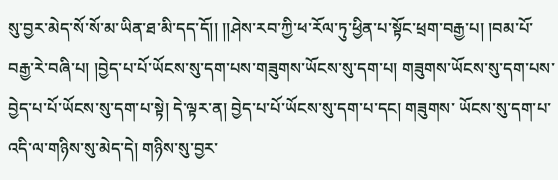སུ་བྱར་མེད་སོ་སོ་མ་ཡིན་ཐ་མི་དད་དོ།། །།ཤེས་རབ་ཀྱི་ཕ་རོལ་ཏུ་ཕྱིན་པ་སྟོང་ཕྲག་བརྒྱ་པ། །བམ་པོ་ བརྒྱ་རེ་བཞི་པ། །བྱེད་པ་པོ་ཡོངས་སུ་དག་པས་གཟུགས་ཡོངས་སུ་དག་པ། གཟུགས་ཡོངས་སུ་དག་པས་བྱེད་པ་པོ་ཡོངས་སུ་དག་པ་སྟེ། དེ་ལྟར་ན། བྱེད་པ་པོ་ཡོངས་སུ་དག་པ་དང། གཟུགས་ ཡོངས་སུ་དག་པ་འདི་ལ་གཉིས་སུ་མེད་དེ། གཉིས་སུ་བྱར་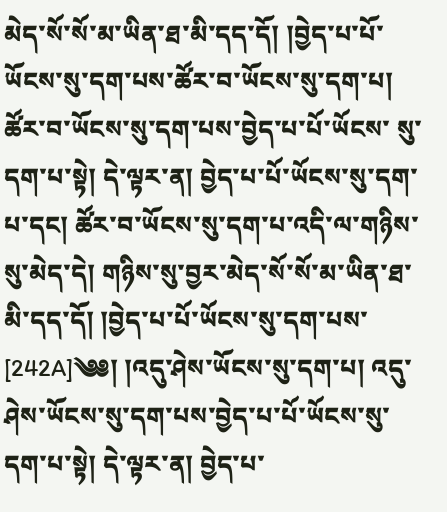མེད་སོ་སོ་མ་ཡིན་ཐ་མི་དད་དོ། །བྱེད་པ་པོ་ཡོངས་སུ་དག་པས་ཚོར་བ་ཡོངས་སུ་དག་པ། ཚོར་བ་ཡོངས་སུ་དག་པས་བྱེད་པ་པོ་ཡོངས་ སུ་དག་པ་སྟེ། དེ་ལྟར་ན། བྱེད་པ་པོ་ཡོངས་སུ་དག་པ་དང། ཚོར་བ་ཡོངས་སུ་དག་པ་འདི་ལ་གཉིས་སུ་མེད་དེ། གཉིས་སུ་བྱར་མེད་སོ་སོ་མ་ཡིན་ཐ་མི་དད་དོ། །བྱེད་པ་པོ་ཡོངས་སུ་དག་པས་ [242A]༄༅། །འདུ་ཤེས་ཡོངས་སུ་དག་པ། འདུ་ཤེས་ཡོངས་སུ་དག་པས་བྱེད་པ་པོ་ཡོངས་སུ་དག་པ་སྟེ། དེ་ལྟར་ན། བྱེད་པ་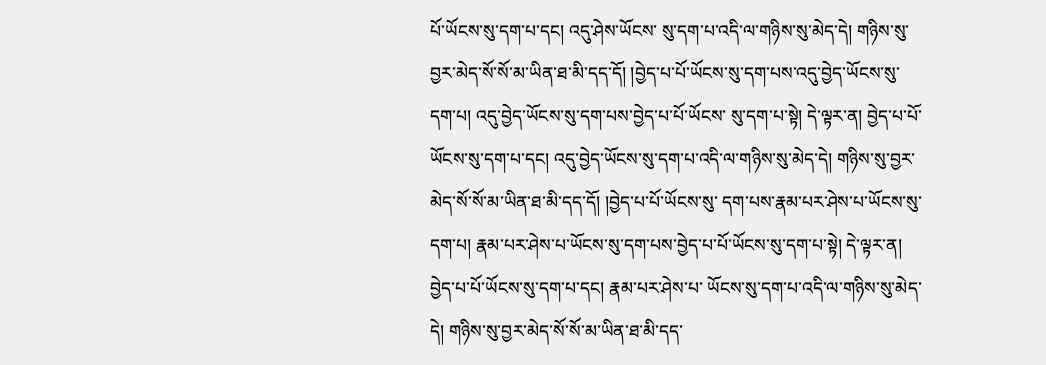པོ་ཡོངས་སུ་དག་པ་དང། འདུ་ཤེས་ཡོངས་ སུ་དག་པ་འདི་ལ་གཉིས་སུ་མེད་དེ། གཉིས་སུ་བྱར་མེད་སོ་སོ་མ་ཡིན་ཐ་མི་དད་དོ། །བྱེད་པ་པོ་ཡོངས་སུ་དག་པས་འདུ་བྱེད་ཡོངས་སུ་དག་པ། འདུ་བྱེད་ཡོངས་སུ་དག་པས་བྱེད་པ་པོ་ཡོངས་ སུ་དག་པ་སྟེ། དེ་ལྟར་ན། བྱེད་པ་པོ་ཡོངས་སུ་དག་པ་དང། འདུ་བྱེད་ཡོངས་སུ་དག་པ་འདི་ལ་གཉིས་སུ་མེད་དེ། གཉིས་སུ་བྱར་མེད་སོ་སོ་མ་ཡིན་ཐ་མི་དད་དོ། །བྱེད་པ་པོ་ཡོངས་སུ་ དག་པས་རྣམ་པར་ཤེས་པ་ཡོངས་སུ་དག་པ། རྣམ་པར་ཤེས་པ་ཡོངས་སུ་དག་པས་བྱེད་པ་པོ་ཡོངས་སུ་དག་པ་སྟེ། དེ་ལྟར་ན། བྱེད་པ་པོ་ཡོངས་སུ་དག་པ་དང། རྣམ་པར་ཤེས་པ་ ཡོངས་སུ་དག་པ་འདི་ལ་གཉིས་སུ་མེད་དེ། གཉིས་སུ་བྱར་མེད་སོ་སོ་མ་ཡིན་ཐ་མི་དད་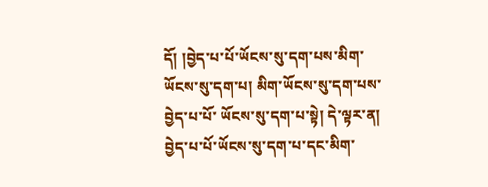དོ། །བྱེད་པ་པོ་ཡོངས་སུ་དག་པས་མིག་ཡོངས་སུ་དག་པ། མིག་ཡོངས་སུ་དག་པས་བྱེད་པ་པོ་ ཡོངས་སུ་དག་པ་སྟེ། དེ་ལྟར་ན། བྱེད་པ་པོ་ཡོངས་སུ་དག་པ་དང་མིག་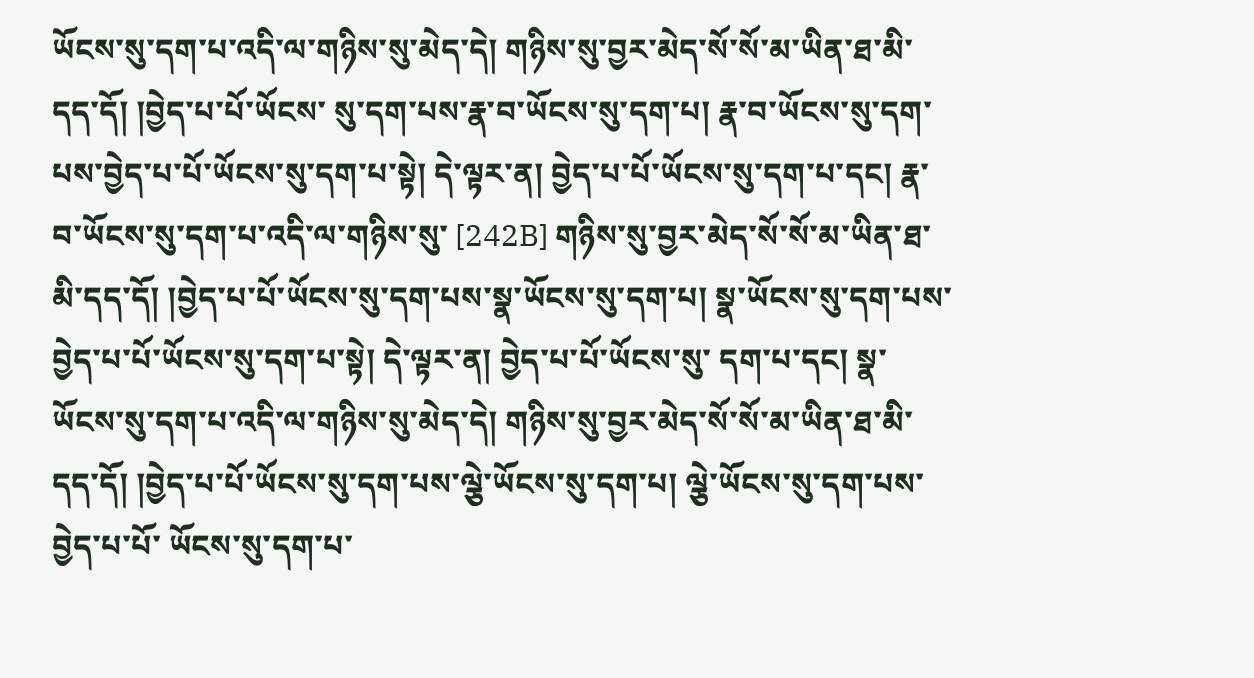ཡོངས་སུ་དག་པ་འདི་ལ་གཉིས་སུ་མེད་དེ། གཉིས་སུ་བྱར་མེད་སོ་སོ་མ་ཡིན་ཐ་མི་དད་དོ། །བྱེད་པ་པོ་ཡོངས་ སུ་དག་པས་རྣ་བ་ཡོངས་སུ་དག་པ། རྣ་བ་ཡོངས་སུ་དག་པས་བྱེད་པ་པོ་ཡོངས་སུ་དག་པ་སྟེ། དེ་ལྟར་ན། བྱེད་པ་པོ་ཡོངས་སུ་དག་པ་དང། རྣ་བ་ཡོངས་སུ་དག་པ་འདི་ལ་གཉིས་སུ་ [242B] གཉིས་སུ་བྱར་མེད་སོ་སོ་མ་ཡིན་ཐ་མི་དད་དོ། །བྱེད་པ་པོ་ཡོངས་སུ་དག་པས་སྣ་ཡོངས་སུ་དག་པ། སྣ་ཡོངས་སུ་དག་པས་བྱེད་པ་པོ་ཡོངས་སུ་དག་པ་སྟེ། དེ་ལྟར་ན། བྱེད་པ་པོ་ཡོངས་སུ་ དག་པ་དང། སྣ་ཡོངས་སུ་དག་པ་འདི་ལ་གཉིས་སུ་མེད་དེ། གཉིས་སུ་བྱར་མེད་སོ་སོ་མ་ཡིན་ཐ་མི་དད་དོ། །བྱེད་པ་པོ་ཡོངས་སུ་དག་པས་ལྕེ་ཡོངས་སུ་དག་པ། ལྕེ་ཡོངས་སུ་དག་པས་བྱེད་པ་པོ་ ཡོངས་སུ་དག་པ་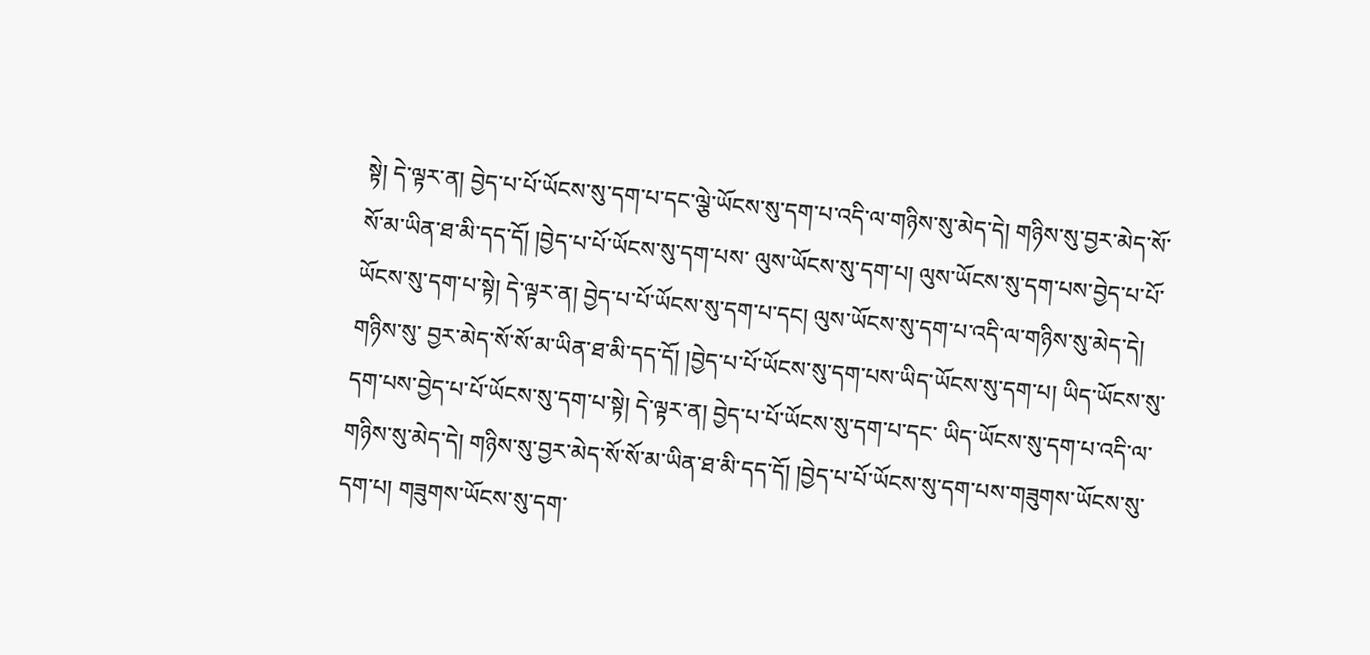སྟེ། དེ་ལྟར་ན། བྱེད་པ་པོ་ཡོངས་སུ་དག་པ་དང་ལྕེ་ཡོངས་སུ་དག་པ་འདི་ལ་གཉིས་སུ་མེད་དེ། གཉིས་སུ་བྱར་མེད་སོ་སོ་མ་ཡིན་ཐ་མི་དད་དོ། །བྱེད་པ་པོ་ཡོངས་སུ་དག་པས་ ལུས་ཡོངས་སུ་དག་པ། ལུས་ཡོངས་སུ་དག་པས་བྱེད་པ་པོ་ཡོངས་སུ་དག་པ་སྟེ། དེ་ལྟར་ན། བྱེད་པ་པོ་ཡོངས་སུ་དག་པ་དང། ལུས་ཡོངས་སུ་དག་པ་འདི་ལ་གཉིས་སུ་མེད་དེ། གཉིས་སུ་ བྱར་མེད་སོ་སོ་མ་ཡིན་ཐ་མི་དད་དོ། །བྱེད་པ་པོ་ཡོངས་སུ་དག་པས་ཡིད་ཡོངས་སུ་དག་པ། ཡིད་ཡོངས་སུ་དག་པས་བྱེད་པ་པོ་ཡོངས་སུ་དག་པ་སྟེ། དེ་ལྟར་ན། བྱེད་པ་པོ་ཡོངས་སུ་དག་པ་དང་ ཡིད་ཡོངས་སུ་དག་པ་འདི་ལ་གཉིས་སུ་མེད་དེ། གཉིས་སུ་བྱར་མེད་སོ་སོ་མ་ཡིན་ཐ་མི་དད་དོ། །བྱེད་པ་པོ་ཡོངས་སུ་དག་པས་གཟུགས་ཡོངས་སུ་དག་པ། གཟུགས་ཡོངས་སུ་དག་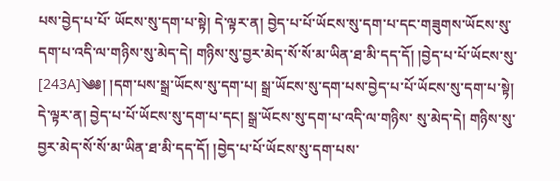པས་བྱེད་པ་པོ་ ཡོངས་སུ་དག་པ་སྟེ། དེ་ལྟར་ན། བྱེད་པ་པོ་ཡོངས་སུ་དག་པ་དང་གཟུགས་ཡོངས་སུ་དག་པ་འདི་ལ་གཉིས་སུ་མེད་དེ། གཉིས་སུ་བྱར་མེད་སོ་སོ་མ་ཡིན་ཐ་མི་དད་དོ། །བྱེད་པ་པོ་ཡོངས་སུ་ [243A]༄༅། །དག་པས་སྒྲ་ཡོངས་སུ་དག་པ། སྒྲ་ཡོངས་སུ་དག་པས་བྱེད་པ་པོ་ཡོངས་སུ་དག་པ་སྟེ། དེ་ལྟར་ན། བྱེད་པ་པོ་ཡོངས་སུ་དག་པ་དང། སྒྲ་ཡོངས་སུ་དག་པ་འདི་ལ་གཉིས་ སུ་མེད་དེ། གཉིས་སུ་བྱར་མེད་སོ་སོ་མ་ཡིན་ཐ་མི་དད་དོ། །བྱེད་པ་པོ་ཡོངས་སུ་དག་པས་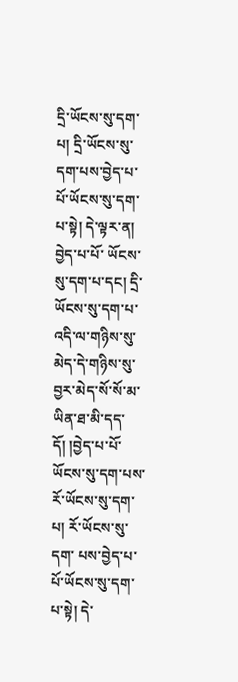དྲི་ཡོངས་སུ་དག་པ། དྲི་ཡོངས་སུ་དག་པས་བྱེད་པ་པོ་ཡོངས་སུ་དག་པ་སྟེ། དེ་ལྟར་ན། བྱེད་པ་པོ་ ཡོངས་སུ་དག་པ་དང། དྲི་ཡོངས་སུ་དག་པ་འདི་ལ་གཉིས་སུ་མེད་དེ་གཉིས་སུ་བྱར་མེད་སོ་སོ་མ་ཡིན་ཐ་མི་དད་དོ། །བྱེད་པ་པོ་ཡོངས་སུ་དག་པས་རོ་ཡོངས་སུ་དག་པ། རོ་ཡོངས་སུ་དག་ པས་བྱེད་པ་པོ་ཡོངས་སུ་དག་པ་སྟེ། དེ་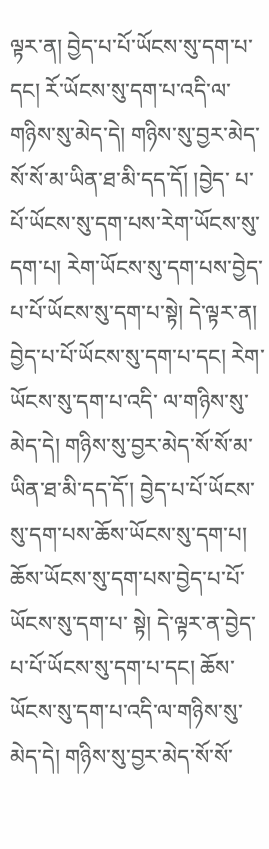ལྟར་ན། བྱེད་པ་པོ་ཡོངས་སུ་དག་པ་དང། རོ་ཡོངས་སུ་དག་པ་འདི་ལ་གཉིས་སུ་མེད་དེ། གཉིས་སུ་བྱར་མེད་སོ་སོ་མ་ཡིན་ཐ་མི་དད་དོ། །བྱེད་ པ་པོ་ཡོངས་སུ་དག་པས་རེག་ཡོངས་སུ་དག་པ། རེག་ཡོངས་སུ་དག་པས་བྱེད་པ་པོ་ཡོངས་སུ་དག་པ་སྟེ། དེ་ལྟར་ན། བྱེད་པ་པོ་ཡོངས་སུ་དག་པ་དང། རེག་ཡོངས་སུ་དག་པ་འདི་ ལ་གཉིས་སུ་མེད་དེ། གཉིས་སུ་བྱར་མེད་སོ་སོ་མ་ཡིན་ཐ་མི་དད་དོ་། བྱེད་པ་པོ་ཡོངས་སུ་དག་པས་ཆོས་ཡོངས་སུ་དག་པ། ཆོས་ཡོངས་སུ་དག་པས་བྱེད་པ་པོ་ཡོངས་སུ་དག་པ་ སྟེ། དེ་ལྟར་ན་བྱེད་པ་པོ་ཡོངས་སུ་དག་པ་དང། ཆོས་ཡོངས་སུ་དག་པ་འདི་ལ་གཉིས་སུ་མེད་དེ། གཉིས་སུ་བྱར་མེད་སོ་སོ་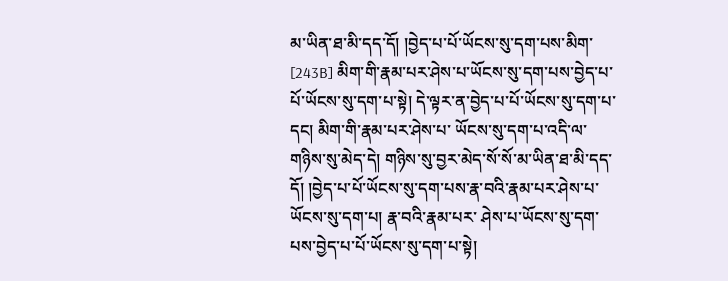མ་ཡིན་ཐ་མི་དད་དོ། །བྱེད་པ་པོ་ཡོངས་སུ་དག་པས་མིག་ [243B] མིག་གི་རྣམ་པར་ཤེས་པ་ཡོངས་སུ་དག་པས་བྱེད་པ་པོ་ཡོངས་སུ་དག་པ་སྟེ། དེ་ལྟར་ན་བྱེད་པ་པོ་ཡོངས་སུ་དག་པ་དང། མིག་གི་རྣམ་པར་ཤེས་པ་ ཡོངས་སུ་དག་པ་འདི་ལ་གཉིས་སུ་མེད་དེ། གཉིས་སུ་བྱར་མེད་སོ་སོ་མ་ཡིན་ཐ་མི་དད་དོ། །བྱེད་པ་པོ་ཡོངས་སུ་དག་པས་རྣ་བའི་རྣམ་པར་ཤེས་པ་ཡོངས་སུ་དག་པ། རྣ་བའི་རྣམ་པར་ ཤེས་པ་ཡོངས་སུ་དག་པས་བྱེད་པ་པོ་ཡོངས་སུ་དག་པ་སྟེ།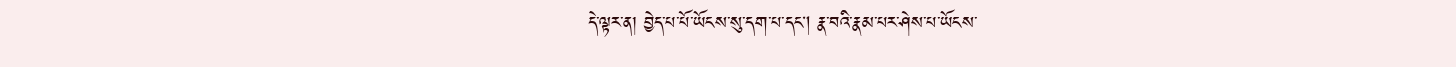དེ་ལྟར་ན། བྱེད་པ་པོ་ཡོངས་སུ་དག་པ་དང། རྣ་བའི་རྣམ་པར་ཤེས་པ་ཡོངས་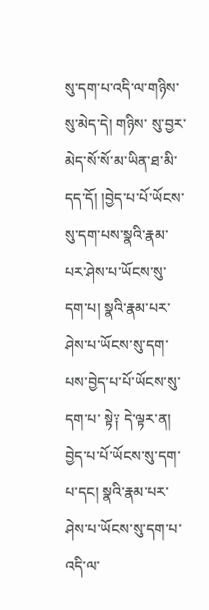སུ་དག་པ་འདི་ལ་གཉིས་སུ་མེད་དེ། གཉིས་ སུ་བྱར་མེད་སོ་སོ་མ་ཡིན་ཐ་མི་དད་དོ། །བྱེད་པ་པོ་ཡོངས་སུ་དག་པས་སྣའི་རྣམ་པར་ཤེས་པ་ཡོངས་སུ་དག་པ། སྣའི་རྣམ་པར་ཤེས་པ་ཡོངས་སུ་དག་པས་བྱེད་པ་པོ་ཡོངས་སུ་དག་པ་ སྟེ༑ དེ་ལྟར་ན། བྱེད་པ་པོ་ཡོངས་སུ་དག་པ་དང། སྣའི་རྣམ་པར་ཤེས་པ་ཡོངས་སུ་དག་པ་འདི་ལ་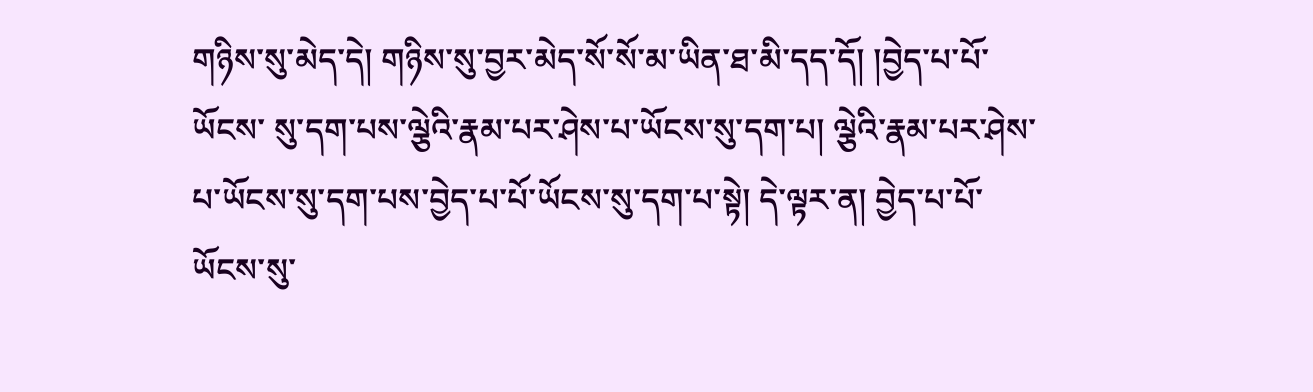གཉིས་སུ་མེད་དེ། གཉིས་སུ་བྱར་མེད་སོ་སོ་མ་ཡིན་ཐ་མི་དད་དོ། །བྱེད་པ་པོ་ཡོངས་ སུ་དག་པས་ལྕེའི་རྣམ་པར་ཤེས་པ་ཡོངས་སུ་དག་པ། ལྕེའི་རྣམ་པར་ཤེས་པ་ཡོངས་སུ་དག་པས་བྱེད་པ་པོ་ཡོངས་སུ་དག་པ་སྟེ། དེ་ལྟར་ན། བྱེད་པ་པོ་ཡོངས་སུ་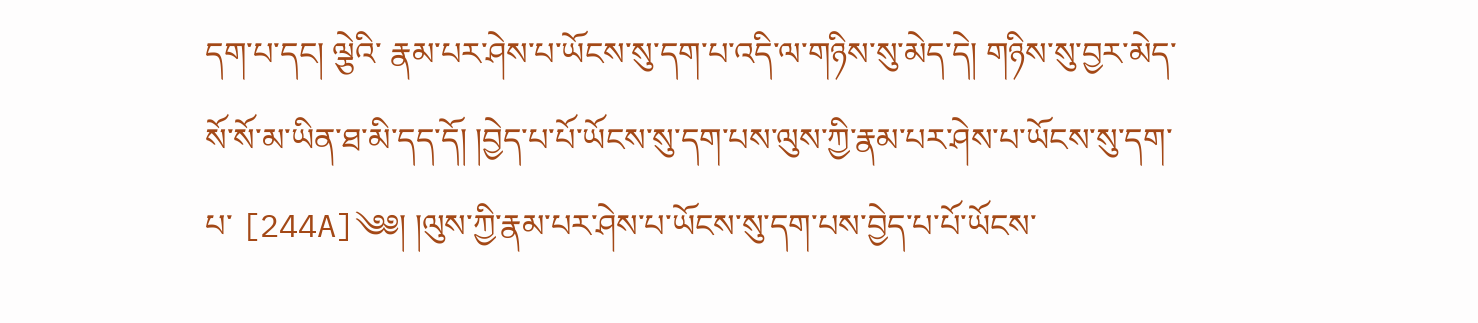དག་པ་དང། ལྕེའི་ རྣམ་པར་ཤེས་པ་ཡོངས་སུ་དག་པ་འདི་ལ་གཉིས་སུ་མེད་དེ། གཉིས་སུ་བྱར་མེད་སོ་སོ་མ་ཡིན་ཐ་མི་དད་དོ། །བྱེད་པ་པོ་ཡོངས་སུ་དག་པས་ལུས་ཀྱི་རྣམ་པར་ཤེས་པ་ཡོངས་སུ་དག་པ་ [244A]༄༅། །ལུས་ཀྱི་རྣམ་པར་ཤེས་པ་ཡོངས་སུ་དག་པས་བྱེད་པ་པོ་ཡོངས་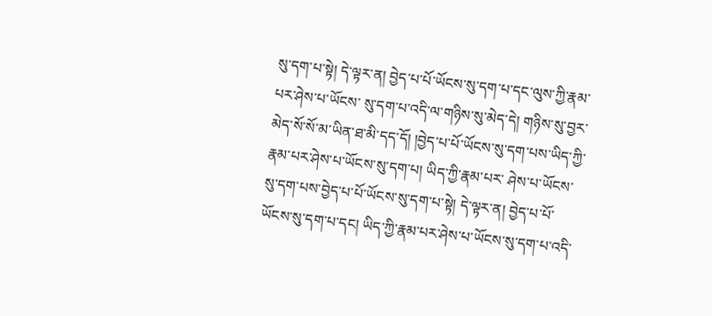སུ་དག་པ་སྟེ། དེ་ལྟར་ན། བྱེད་པ་པོ་ཡོངས་སུ་དག་པ་དང་ལུས་ཀྱི་རྣམ་པར་ཤེས་པ་ཡོངས་ སུ་དག་པ་འདི་ལ་གཉིས་སུ་མེད་དེ། གཉིས་སུ་བྱར་མེད་སོ་སོ་མ་ཡིན་ཐ་མི་དད་དོ། །བྱེད་པ་པོ་ཡོངས་སུ་དག་པས་ཡིད་ཀྱི་རྣམ་པར་ཤེས་པ་ཡོངས་སུ་དག་པ། ཡིད་ཀྱི་རྣམ་པར་ ཤེས་པ་ཡོངས་སུ་དག་པས་བྱེད་པ་པོ་ཡོངས་སུ་དག་པ་སྟེ། དེ་ལྟར་ན། བྱེད་པ་པོ་ཡོངས་སུ་དག་པ་དང། ཡིད་ཀྱི་རྣམ་པར་ཤེས་པ་ཡོངས་སུ་དག་པ་འདི་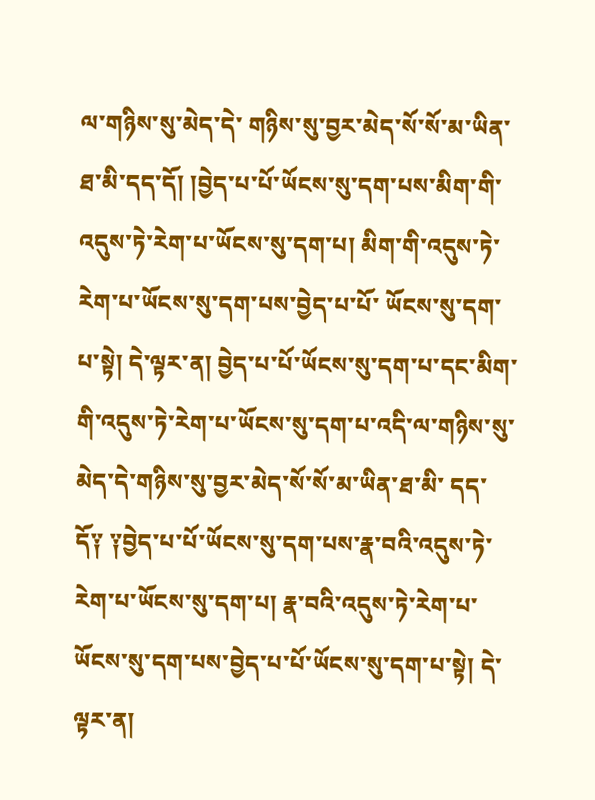ལ་གཉིས་སུ་མེད་དེ་ གཉིས་སུ་བྱར་མེད་སོ་སོ་མ་ཡིན་ཐ་མི་དད་དོ། །བྱེད་པ་པོ་ཡོངས་སུ་དག་པས་མིག་གི་འདུས་ཏེ་རེག་པ་ཡོངས་སུ་དག་པ། མིག་གི་འདུས་ཏེ་རེག་པ་ཡོངས་སུ་དག་པས་བྱེད་པ་པོ་ ཡོངས་སུ་དག་པ་སྟེ། དེ་ལྟར་ན། བྱེད་པ་པོ་ཡོངས་སུ་དག་པ་དང་མིག་གི་འདུས་ཏེ་རེག་པ་ཡོངས་སུ་དག་པ་འདི་ལ་གཉིས་སུ་མེད་དེ་གཉིས་སུ་བྱར་མེད་སོ་སོ་མ་ཡིན་ཐ་མི་ དད་དོ༑ ༑བྱེད་པ་པོ་ཡོངས་སུ་དག་པས་རྣ་བའི་འདུས་ཏེ་རེག་པ་ཡོངས་སུ་དག་པ། རྣ་བའི་འདུས་ཏེ་རེག་པ་ཡོངས་སུ་དག་པས་བྱེད་པ་པོ་ཡོངས་སུ་དག་པ་སྟེ། དེ་ལྟར་ན།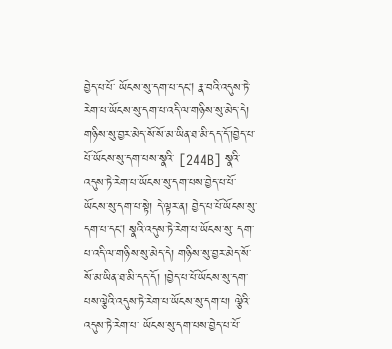བྱེད་པ་པོ་ ཡོངས་སུ་དག་པ་དང། རྣ་བའི་འདུས་ཏེ་རེག་པ་ཡོངས་སུ་དག་པ་འདི་ལ་གཉིས་སུ་མེད་དེ། གཉིས་སུ་བྱར་མེད་སོ་སོ་མ་ཡིན་ཐ་མི་དད་དོ་།བྱེད་པ་པོ་ཡོངས་སུ་དག་པས་སྣའི་ [244B] སྣའི་འདུས་ཏེ་རེག་པ་ཡོངས་སུ་དག་པས་བྱེད་པ་པོ་ཡོངས་སུ་དག་པ་སྟེ། དེ་ལྟར་ན། བྱེད་པ་པོ་ཡོངས་སུ་དག་པ་དང། སྣའི་འདུས་ཏེ་རེག་པ་ཡོངས་སུ་ དག་པ་འདི་ལ་གཉིས་སུ་མེད་དེ། གཉིས་སུ་བྱར་མེད་སོ་སོ་མ་ཡིན་ཐ་མི་དད་དོ། །བྱེད་པ་པོ་ཡོངས་སུ་དག་པས་ལྕེའི་འདུས་ཏེ་རེག་པ་ཡོངས་སུ་དག་པ། ལྕེའི་འདུས་ཏེ་རེག་པ་ ཡོངས་སུ་དག་པས་བྱེད་པ་པོ་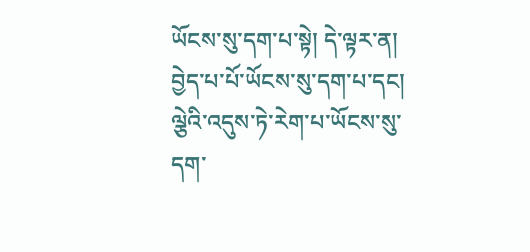ཡོངས་སུ་དག་པ་སྟེ། དེ་ལྟར་ན། བྱེད་པ་པོ་ཡོངས་སུ་དག་པ་དང། ལྕེའི་འདུས་ཏེ་རེག་པ་ཡོངས་སུ་དག་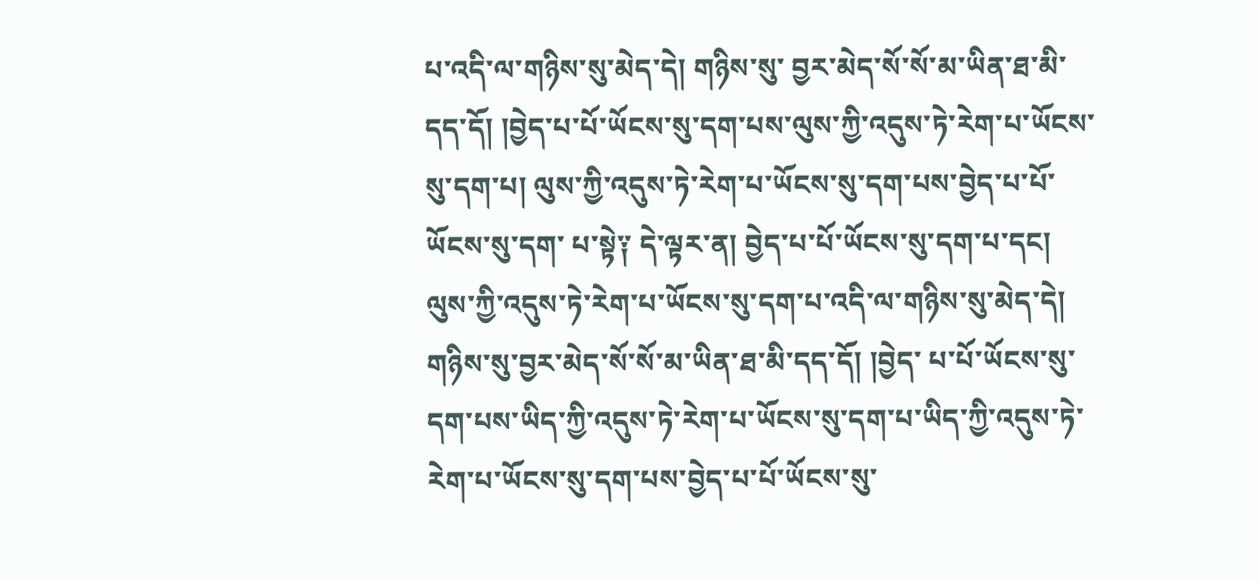པ་འདི་ལ་གཉིས་སུ་མེད་དེ། གཉིས་སུ་ བྱར་མེད་སོ་སོ་མ་ཡིན་ཐ་མི་དད་དོ། །བྱེད་པ་པོ་ཡོངས་སུ་དག་པས་ལུས་ཀྱི་འདུས་ཏེ་རེག་པ་ཡོངས་སུ་དག་པ། ལུས་ཀྱི་འདུས་ཏེ་རེག་པ་ཡོངས་སུ་དག་པས་བྱེད་པ་པོ་ཡོངས་སུ་དག་ པ་སྟེ༑ དེ་ལྟར་ན། བྱེད་པ་པོ་ཡོངས་སུ་དག་པ་དང། ལུས་ཀྱི་འདུས་ཏེ་རེག་པ་ཡོངས་སུ་དག་པ་འདི་ལ་གཉིས་སུ་མེད་དེ། གཉིས་སུ་བྱར་མེད་སོ་སོ་མ་ཡིན་ཐ་མི་དད་དོ། །བྱེད་ པ་པོ་ཡོངས་སུ་དག་པས་ཡིད་ཀྱི་འདུས་ཏེ་རེག་པ་ཡོངས་སུ་དག་པ་ཡིད་ཀྱི་འདུས་ཏེ་རེག་པ་ཡོངས་སུ་དག་པས་བྱེད་པ་པོ་ཡོངས་སུ་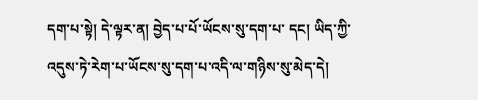དག་པ་སྟེ། དེ་ལྟར་ན། བྱེད་པ་པོ་ཡོངས་སུ་དག་པ་ དང། ཡིད་ཀྱི་འདུས་ཏེ་རེག་པ་ཡོངས་སུ་དག་པ་འདི་ལ་གཉིས་སུ་མེད་དེ།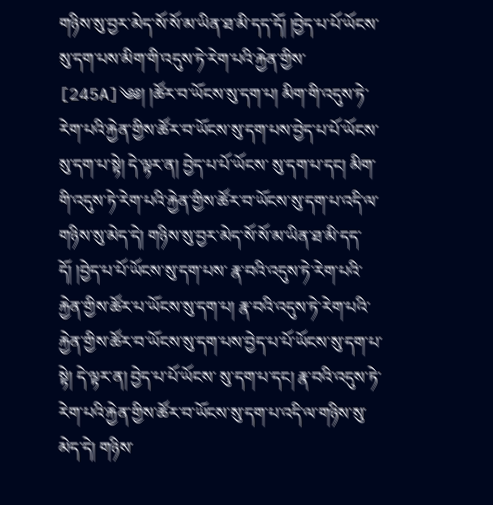གཉིས་སུ་བྱར་མེད་སོ་སོ་མ་ཡིན་ཐ་མི་དད་དོ། །བྱེད་པ་པོ་ཡོངས་སུ་དག་པས་མིག་གི་འདུས་ཏེ་རེག་པའི་རྐྱེན་གྱིས་ [245A]༄༅། །ཚོར་བ་ཡོངས་སུ་དག་པ། མིག་གི་འདུས་ཏེ་རེག་པའི་རྐྱེན་གྱིས་ཚོར་བ་ཡོངས་སུ་དག་པས་བྱེད་པ་པོ་ཡོངས་སུ་དག་པ་སྟེ། དེ་ལྟར་ན། བྱེད་པ་པོ་ཡོངས་ སུ་དག་པ་དང། མིག་གི་འདུས་ཏེ་རེག་པའི་རྐྱེན་གྱིས་ཚོར་བ་ཡོངས་སུ་དག་པ་འདི་ལ་གཉིས་སུ་མེད་དེ། གཉིས་སུ་བྱར་མེད་སོ་སོ་མ་ཡིན་ཐ་མི་དད་དོ། །བྱེད་པ་པོ་ཡོངས་སུ་དག་པས་ རྣ་བའི་འདུས་ཏེ་རེག་པའི་རྐྱེན་གྱིས་ཚོར་པ་ཡོངས་སུ་དག་པ། རྣ་བའི་འདུས་ཏེ་རེག་པའི་རྐྱེན་གྱིས་ཚོར་བ་ཡོངས་སུ་དག་པས་བྱེད་པ་པོ་ཡོངས་སུ་དག་པ་སྟེ། དེ་ལྟར་ན། བྱེད་པ་པོ་ཡོངས་ སུ་དག་པ་དང། རྣ་བའི་འདུས་ཏེ་རེག་པའི་རྐྱེན་གྱིས་ཚོར་བ་ཡོངས་སུ་དག་པ་འདི་ལ་གཉིས་སུ་མེད་དེ། གཉིས་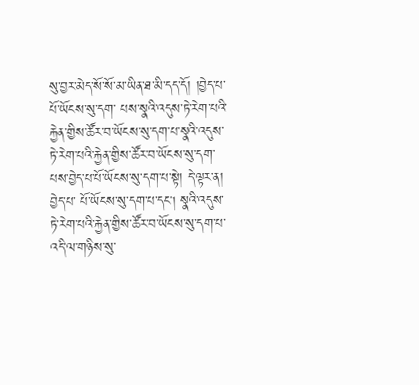སུ་བྱར་མེད་སོ་སོ་མ་ཡིན་ཐ་མི་དད་དོ། །བྱེད་པ་པོ་ཡོངས་སུ་དག་ པས་སྣའི་འདུས་ཏེ་རེག་པའི་རྐྱེན་གྱིས་ཚོར་བ་ཡོངས་སུ་དག་པ་སྣའི་འདུས་ཏེ་རེག་པའི་རྐྱེན་གྱིས་ཚོར་བ་ཡོངས་སུ་དག་པས་བྱེད་པ་པོ་ཡོངས་སུ་དག་པ་སྟེ། དེ་ལྟར་ན། བྱེད་པ་ པོ་ཡོངས་སུ་དག་པ་དང། སྣའི་འདུས་ཏེ་རེག་པའི་རྐྱེན་གྱིས་ཚོར་བ་ཡོངས་སུ་དག་པ་འདི་ལ་གཉིས་སུ་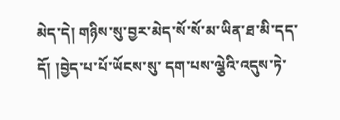མེད་དེ། གཉིས་སུ་བྱར་མེད་སོ་སོ་མ་ཡིན་ཐ་མི་དད་དོ། །བྱེད་པ་པོ་ཡོངས་སུ་ དག་པས་ལྕེའི་འདུས་ཏེ་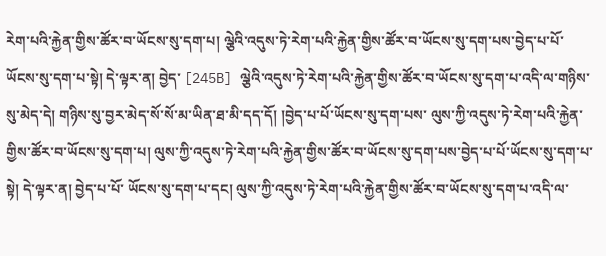རེག་པའི་རྐྱེན་གྱིས་ཚོར་བ་ཡོངས་སུ་དག་པ། ལྕེའི་འདུས་ཏེ་རེག་པའི་རྐྱེན་གྱིས་ཚོར་བ་ཡོངས་སུ་དག་པས་བྱེད་པ་པོ་ཡོངས་སུ་དག་པ་སྟེ། དེ་ལྟར་ན། བྱེད་ [245B] ལྕེའི་འདུས་ཏེ་རེག་པའི་རྐྱེན་གྱིས་ཚོར་བ་ཡོངས་སུ་དག་པ་འདི་ལ་གཉིས་སུ་མེད་དེ། གཉིས་སུ་བྱར་མེད་སོ་སོ་མ་ཡིན་ཐ་མི་དད་དོ། །བྱེད་པ་པོ་ཡོངས་སུ་དག་པས་ ལུས་ཀྱི་འདུས་ཏེ་རེག་པའི་རྐྱེན་གྱིས་ཚོར་བ་ཡོངས་སུ་དག་པ། ལུས་ཀྱི་འདུས་ཏེ་རེག་པའི་རྐྱེན་གྱིས་ཚོར་བ་ཡོངས་སུ་དག་པས་བྱེད་པ་པོ་ཡོངས་སུ་དག་པ་སྟེ། དེ་ལྟར་ན། བྱེད་པ་པོ་ ཡོངས་སུ་དག་པ་དང། ལུས་ཀྱི་འདུས་ཏེ་རེག་པའི་རྐྱེན་གྱིས་ཚོར་བ་ཡོངས་སུ་དག་པ་འདི་ལ་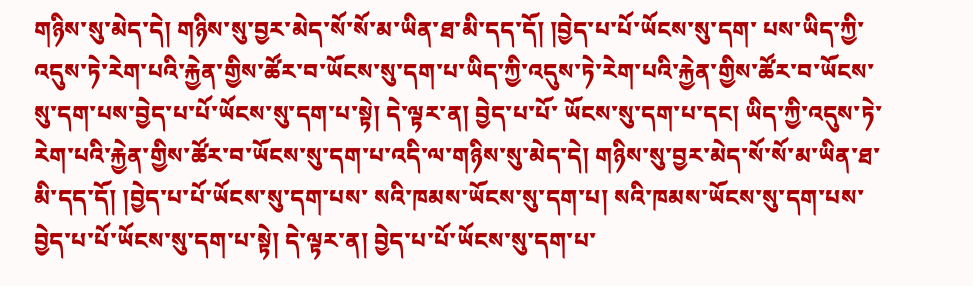གཉིས་སུ་མེད་དེ། གཉིས་སུ་བྱར་མེད་སོ་སོ་མ་ཡིན་ཐ་མི་དད་དོ། །བྱེད་པ་པོ་ཡོངས་སུ་དག་ པས་ཡིད་ཀྱི་འདུས་ཏེ་རེག་པའི་རྐྱེན་གྱིས་ཚོར་བ་ཡོངས་སུ་དག་པ་ཡིད་ཀྱི་འདུས་ཏེ་རེག་པའི་རྐྱེན་གྱིས་ཚོར་བ་ཡོངས་སུ་དག་པས་བྱེད་པ་པོ་ཡོངས་སུ་དག་པ་སྟེ། དེ་ལྟར་ན། བྱེད་པ་པོ་ ཡོངས་སུ་དག་པ་དང། ཡིད་ཀྱི་འདུས་ཏེ་རེག་པའི་རྐྱེན་གྱིས་ཚོར་བ་ཡོངས་སུ་དག་པ་འདི་ལ་གཉིས་སུ་མེད་དེ། གཉིས་སུ་བྱར་མེད་སོ་སོ་མ་ཡིན་ཐ་མི་དད་དོ། །བྱེད་པ་པོ་ཡོངས་སུ་དག་པས་ སའི་ཁམས་ཡོངས་སུ་དག་པ། སའི་ཁམས་ཡོངས་སུ་དག་པས་བྱེད་པ་པོ་ཡོངས་སུ་དག་པ་སྟེ། དེ་ལྟར་ན། བྱེད་པ་པོ་ཡོངས་སུ་དག་པ་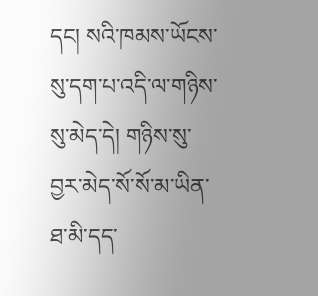དང། སའི་ཁམས་ཡོངས་སུ་དག་པ་འདི་ལ་གཉིས་ སུ་མེད་དེ། གཉིས་སུ་བྱར་མེད་སོ་སོ་མ་ཡིན་ཐ་མི་དད་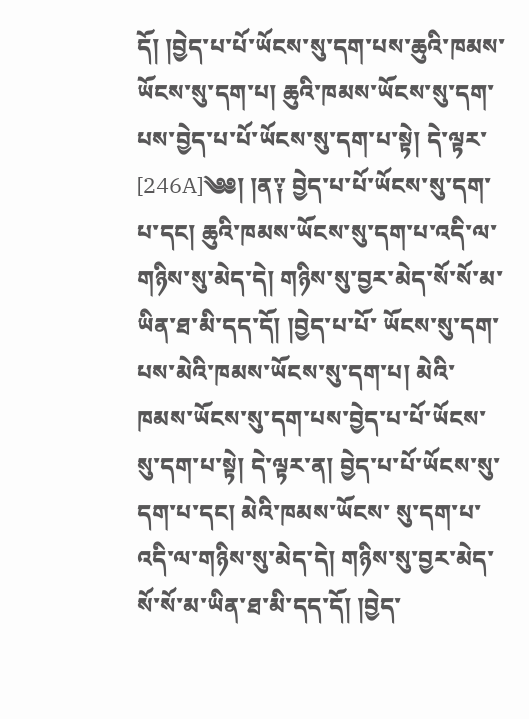དོ། །བྱེད་པ་པོ་ཡོངས་སུ་དག་པས་ཆུའི་ཁམས་ཡོངས་སུ་དག་པ། ཆུའི་ཁམས་ཡོངས་སུ་དག་པས་བྱེད་པ་པོ་ཡོངས་སུ་དག་པ་སྟེ། དེ་ལྟར་ [246A]༄༅། །ན༑ བྱེད་པ་པོ་ཡོངས་སུ་དག་པ་དང། ཆུའི་ཁམས་ཡོངས་སུ་དག་པ་འདི་ལ་གཉིས་སུ་མེད་དེ། གཉིས་སུ་བྱར་མེད་སོ་སོ་མ་ཡིན་ཐ་མི་དད་དོ། །བྱེད་པ་པོ་ ཡོངས་སུ་དག་པས་མེའི་ཁམས་ཡོངས་སུ་དག་པ། མེའི་ཁམས་ཡོངས་སུ་དག་པས་བྱེད་པ་པོ་ཡོངས་སུ་དག་པ་སྟེ། དེ་ལྟར་ན། བྱེད་པ་པོ་ཡོངས་སུ་དག་པ་དང། མེའི་ཁམས་ཡོངས་ སུ་དག་པ་འདི་ལ་གཉིས་སུ་མེད་དེ། གཉིས་སུ་བྱར་མེད་སོ་སོ་མ་ཡིན་ཐ་མི་དད་དོ། །བྱེད་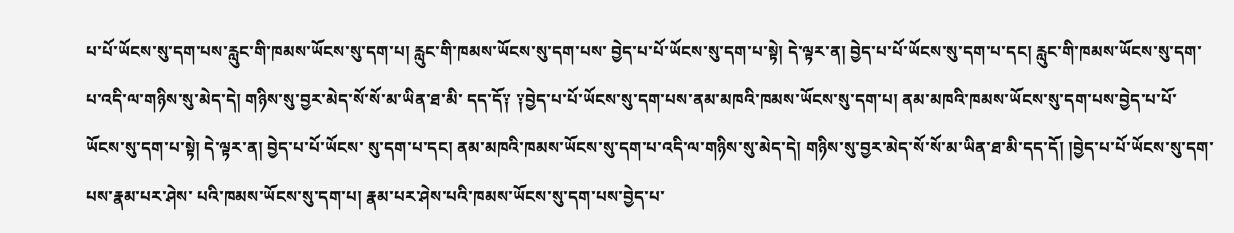པ་པོ་ཡོངས་སུ་དག་པས་རླུང་གི་ཁམས་ཡོངས་སུ་དག་པ། རླུང་གི་ཁམས་ཡོངས་སུ་དག་པས་ བྱེད་པ་པོ་ཡོངས་སུ་དག་པ་སྟེ། དེ་ལྟར་ན། བྱེད་པ་པོ་ཡོངས་སུ་དག་པ་དང། རླུང་གི་ཁམས་ཡོངས་སུ་དག་པ་འདི་ལ་གཉིས་སུ་མེད་དེ། གཉིས་སུ་བྱར་མེད་སོ་སོ་མ་ཡིན་ཐ་མི་ དད་དོ༑ ༑བྱེད་པ་པོ་ཡོངས་སུ་དག་པས་ནམ་མཁའི་ཁམས་ཡོངས་སུ་དག་པ། ནམ་མཁའི་ཁམས་ཡོངས་སུ་དག་པས་བྱེད་པ་པོ་ཡོངས་སུ་དག་པ་སྟེ། དེ་ལྟར་ན། བྱེད་པ་པོ་ཡོངས་ སུ་དག་པ་དང། ནམ་མཁའི་ཁམས་ཡོངས་སུ་དག་པ་འདི་ལ་གཉིས་སུ་མེད་དེ། གཉིས་སུ་བྱར་མེད་སོ་སོ་མ་ཡིན་ཐ་མི་དད་དོ། །བྱེད་པ་པོ་ཡོངས་སུ་དག་པས་རྣམ་པར་ཤེས་ པའི་ཁམས་ཡོངས་སུ་དག་པ། རྣམ་པར་ཤེས་པའི་ཁམས་ཡོངས་སུ་དག་པས་བྱེད་པ་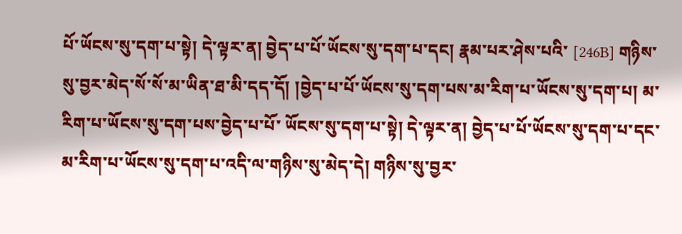པོ་ཡོངས་སུ་དག་པ་སྟེ། དེ་ལྟར་ན། བྱེད་པ་པོ་ཡོངས་སུ་དག་པ་དང། རྣམ་པར་ཤེས་པའི་ [246B] གཉིས་སུ་བྱར་མེད་སོ་སོ་མ་ཡིན་ཐ་མི་དད་དོ། །བྱེད་པ་པོ་ཡོངས་སུ་དག་པས་མ་རིག་པ་ཡོངས་སུ་དག་པ། མ་རིག་པ་ཡོངས་སུ་དག་པས་བྱེད་པ་པོ་ ཡོངས་སུ་དག་པ་སྟེ། དེ་ལྟར་ན། བྱེད་པ་པོ་ཡོངས་སུ་དག་པ་དང་མ་རིག་པ་ཡོངས་སུ་དག་པ་འདི་ལ་གཉིས་སུ་མེད་དེ། གཉིས་སུ་བྱར་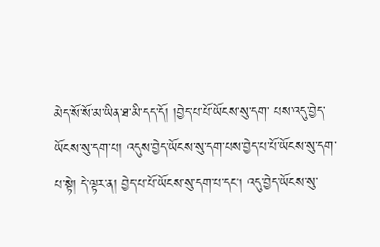མེད་སོ་སོ་མ་ཡིན་ཐ་མི་དད་དོ། །བྱེད་པ་པོ་ཡོངས་སུ་དག་ པས་འདུ་བྱེད་ཡོངས་སུ་དག་པ། འདུས་བྱེད་ཡོངས་སུ་དག་པས་བྱེད་པ་པོ་ཡོངས་སུ་དག་པ་སྟེ། དེ་ལྟར་ན། བྱེད་པ་པོ་ཡོངས་སུ་དག་པ་དང། འདུ་བྱེད་ཡོངས་སུ་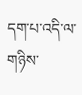དག་པ་འདི་ལ་གཉིས་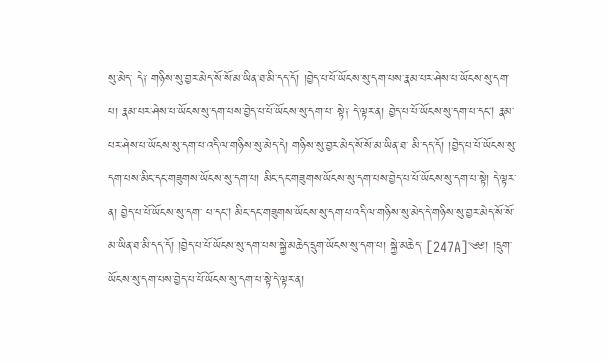སུ་མེད་ དེ༑ གཉིས་སུ་བྱར་མེད་སོ་སོ་མ་ཡིན་ཐ་མི་དད་དོ། །བྱེད་པ་པོ་ཡོངས་སུ་དག་པས་རྣམ་པར་ཤེས་པ་ཡོངས་སུ་དག་པ། རྣམ་པར་ཤེས་པ་ཡོངས་སུ་དག་པས་བྱེད་པ་པོ་ཡོངས་སུ་དག་པ་ སྟེ༑ དེ་ལྟར་ན། བྱེད་པ་པོ་ཡོངས་སུ་དག་པ་དང། རྣམ་པར་ཤེས་པ་ཡོངས་སུ་དག་པ་འདི་ལ་གཉིས་སུ་མེད་དེ། གཉིས་སུ་བྱར་མེད་སོ་སོ་མ་ཡིན་ཐ་ མི་དད་དོ། །བྱེད་པ་པོ་ཡོངས་སུ་དག་པས་མིང་དང་གཟུགས་ཡོངས་སུ་དག་པ། མིང་དང་གཟུགས་ཡོངས་སུ་དག་པས་བྱེད་པ་པོ་ཡོངས་སུ་དག་པ་སྟེ། དེ་ལྟར་ན། བྱེད་པ་པོ་ཡོངས་སུ་དག་ པ་དང། མིང་དང་གཟུགས་ཡོངས་སུ་དག་པ་འདི་ལ་གཉིས་སུ་མེད་དེ་གཉིས་སུ་བྱར་མེད་སོ་སོ་མ་ཡིན་ཐ་མི་དད་དོ། །བྱེད་པ་པོ་ཡོངས་སུ་དག་པས་སྐྱེ་མཆེད་དྲུག་ཡོངས་སུ་དག་པ། སྐྱེ་མཆེད་ [247A]༄༅། །དྲུག་ཡོངས་སུ་དག་པས་བྱེད་པ་པོ་ཡོངས་སུ་དག་པ་སྟེ་དེ་ལྟར་ན།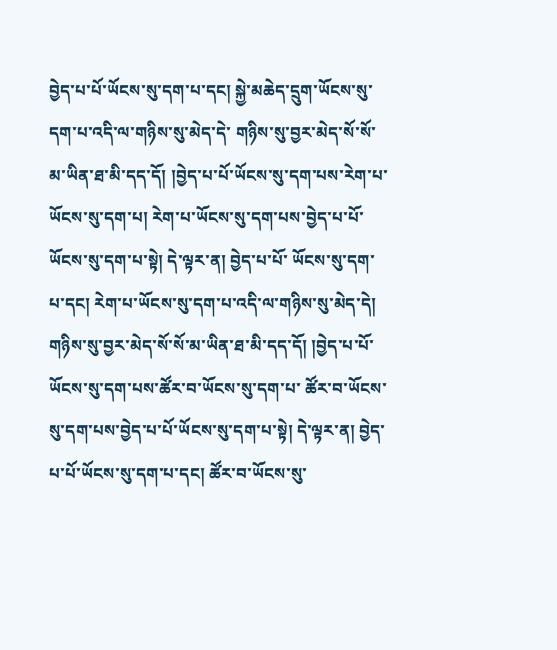བྱེད་པ་པོ་ཡོངས་སུ་དག་པ་དང། སྐྱེ་མཆེད་དྲུག་ཡོངས་སུ་དག་པ་འདི་ལ་གཉིས་སུ་མེད་དེ་ གཉིས་སུ་བྱར་མེད་སོ་སོ་མ་ཡིན་ཐ་མི་དད་དོ། །བྱེད་པ་པོ་ཡོངས་སུ་དག་པས་རེག་པ་ཡོངས་སུ་དག་པ། རེག་པ་ཡོངས་སུ་དག་པས་བྱེད་པ་པོ་ཡོངས་སུ་དག་པ་སྟེ། དེ་ལྟར་ན། བྱེད་པ་པོ་ ཡོངས་སུ་དག་པ་དང། རེག་པ་ཡོངས་སུ་དག་པ་འདི་ལ་གཉིས་སུ་མེད་དེ། གཉིས་སུ་བྱར་མེད་སོ་སོ་མ་ཡིན་ཐ་མི་དད་དོ། །བྱེད་པ་པོ་ཡོངས་སུ་དག་པས་ཚོར་བ་ཡོངས་སུ་དག་པ་ ཚོར་བ་ཡོངས་སུ་དག་པས་བྱེད་པ་པོ་ཡོངས་སུ་དག་པ་སྟེ། དེ་ལྟར་ན། བྱེད་པ་པོ་ཡོངས་སུ་དག་པ་དང། ཚོར་བ་ཡོངས་སུ་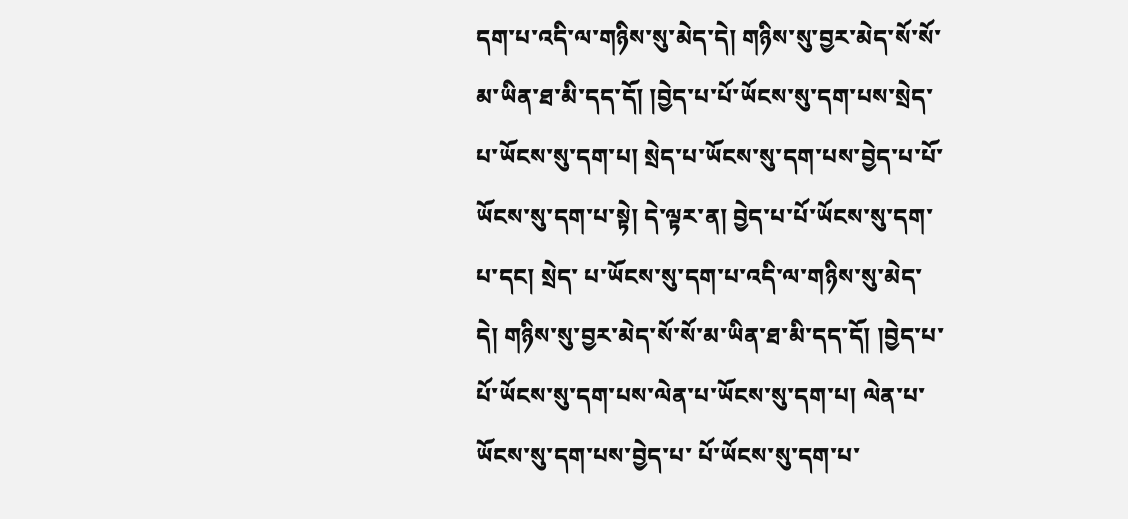དག་པ་འདི་ལ་གཉིས་སུ་མེད་དེ། གཉིས་སུ་བྱར་མེད་སོ་སོ་ མ་ཡིན་ཐ་མི་དད་དོ། །བྱེད་པ་པོ་ཡོངས་སུ་དག་པས་སྲེད་པ་ཡོངས་སུ་དག་པ། སྲེད་པ་ཡོངས་སུ་དག་པས་བྱེད་པ་པོ་ཡོངས་སུ་དག་པ་སྟེ། དེ་ལྟར་ན། བྱེད་པ་པོ་ཡོངས་སུ་དག་པ་དང། སྲེད་ པ་ཡོངས་སུ་དག་པ་འདི་ལ་གཉིས་སུ་མེད་དེ། གཉིས་སུ་བྱར་མེད་སོ་སོ་མ་ཡིན་ཐ་མི་དད་དོ། །བྱེད་པ་པོ་ཡོངས་སུ་དག་པས་ལེན་པ་ཡོངས་སུ་དག་པ། ལེན་པ་ཡོངས་སུ་དག་པས་བྱེད་པ་ པོ་ཡོངས་སུ་དག་པ་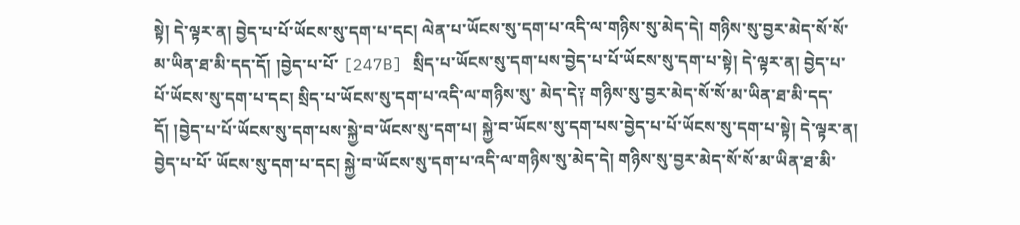སྟེ། དེ་ལྟར་ན། བྱེད་པ་པོ་ཡོངས་སུ་དག་པ་དང། ལེན་པ་ཡོངས་སུ་དག་པ་འདི་ལ་གཉིས་སུ་མེད་དེ། གཉིས་སུ་བྱར་མེད་སོ་སོ་མ་ཡིན་ཐ་མི་དད་དོ། །བྱེད་པ་པོ་ [247B] སྲིད་པ་ཡོངས་སུ་དག་པས་བྱེད་པ་པོ་ཡོངས་སུ་དག་པ་སྟེ། དེ་ལྟར་ན། བྱེད་པ་པོ་ཡོངས་སུ་དག་པ་དང། སྲིད་པ་ཡོངས་སུ་དག་པ་འདི་ལ་གཉིས་སུ་ མེད་དེ༑ གཉིས་སུ་བྱར་མེད་སོ་སོ་མ་ཡིན་ཐ་མི་དད་དོ། །བྱེད་པ་པོ་ཡོངས་སུ་དག་པས་སྐྱེ་བ་ཡོངས་སུ་དག་པ། སྐྱེ་བ་ཡོངས་སུ་དག་པས་བྱེད་པ་པོ་ཡོངས་སུ་དག་པ་སྟེ། དེ་ལྟར་ན། བྱེད་པ་པོ་ ཡོངས་སུ་དག་པ་དང། སྐྱེ་བ་ཡོངས་སུ་དག་པ་འདི་ལ་གཉིས་སུ་མེད་དེ། གཉིས་སུ་བྱར་མེད་སོ་སོ་མ་ཡིན་ཐ་མི་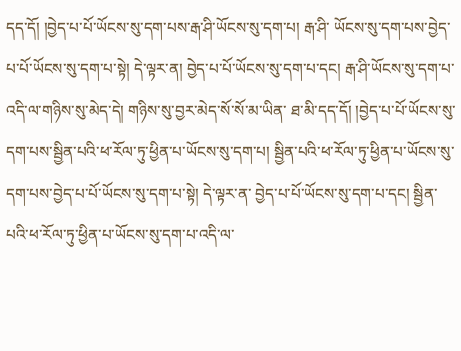དད་དོ། །བྱེད་པ་པོ་ཡོངས་སུ་དག་པས་རྒ་ཤི་ཡོངས་སུ་དག་པ། རྒ་ཤི་ ཡོངས་སུ་དག་པས་བྱེད་པ་པོ་ཡོངས་སུ་དག་པ་སྟེ། དེ་ལྟར་ན། བྱེད་པ་པོ་ཡོངས་སུ་དག་པ་དང། རྒ་ཤི་ཡོངས་སུ་དག་པ་འདི་ལ་གཉིས་སུ་མེད་དེ། གཉིས་སུ་བྱར་མེད་སོ་སོ་མ་ཡིན་ ཐ་མི་དད་དོ། །བྱེད་པ་པོ་ཡོངས་སུ་དག་པས་སྦྱིན་པའི་ཕ་རོལ་ཏུ་ཕྱིན་པ་ཡོངས་སུ་དག་པ། སྦྱིན་པའི་ཕ་རོལ་ཏུ་ཕྱིན་པ་ཡོངས་སུ་དག་པས་བྱེད་པ་པོ་ཡོངས་སུ་དག་པ་སྟེ། དེ་ལྟར་ན་ བྱེད་པ་པོ་ཡོངས་སུ་དག་པ་དང། སྦྱིན་པའི་ཕ་རོལ་ཏུ་ཕྱིན་པ་ཡོངས་སུ་དག་པ་འདི་ལ་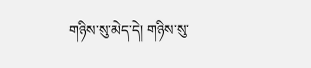གཉིས་སུ་མེད་དེ། གཉིས་སུ་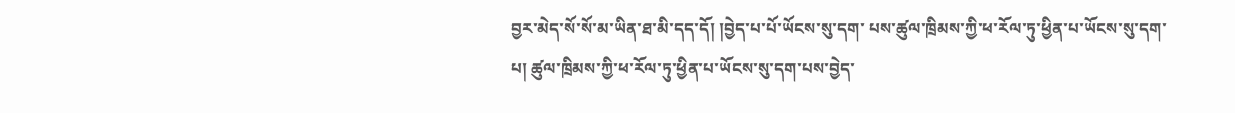བྱར་མེད་སོ་སོ་མ་ཡིན་ཐ་མི་དད་དོ། །བྱེད་པ་པོ་ཡོངས་སུ་དག་ པས་ཚུལ་ཁྲིམས་ཀྱི་ཕ་རོལ་ཏུ་ཕྱིན་པ་ཡོངས་སུ་དག་པ། ཚུལ་ཁྲིམས་ཀྱི་ཕ་རོལ་ཏུ་ཕྱིན་པ་ཡོངས་སུ་དག་པས་བྱེད་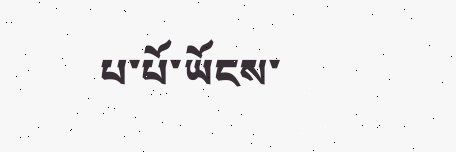པ་པོ་ཡོངས་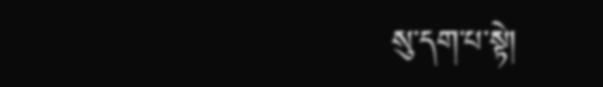སུ་དག་པ་སྟེ།